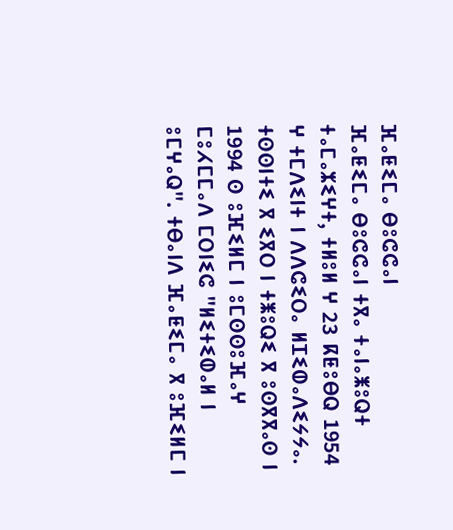ⴼⴰⵟⵉⵎⴰ ⴱⵓⵛⵛⴰⵏ
ⴼⴰⵟⵉⵎⴰ ⴱⵓⵛⵛⴰⵏ ⵜⴳⴰ ⵜⴰⵏⴰⵥⵓⵕⵜ ⵜⴰⵎⴰⵣⵉⵖⵜ, ⵜⵍⵓⵍ ⵖ 23 ⴽⵟⵓⴱⵕ 1954 ⵖ ⵜⵎⴷⵉⵏⵜ ⵏ ⴷⴷⵛⵉⵔⴰ ⵍⵊⵉⵀⴰⴷⵉⵢⵢⴰ. ⵜⵙⵙⵏⵜⵉ ⴳ ⵉⴳⵔ ⵏ ⵜⵥⵓⵕⵉ ⴳ ⵓⵙⴳⴳⴰⵙ ⵏ 1994 ⵙ ⵓⴼⵉⵍⵎ ⵏ ⵓⵎⵙⵙⵓⴼⴰⵖ ⵎⵓⵃⵎⵎⴰⴷ ⵎⵔⵏⵉⵛ "ⵍⵉⵜⵉⵀⴰⵍ ⵏ ⵓⵎⵖⴰⵕ". ⵜⴱⴰⵏⴷ ⴼⴰⵟⵉⵎⴰ ⴳ ⵓⴼⵉⵍⵎ ⵏ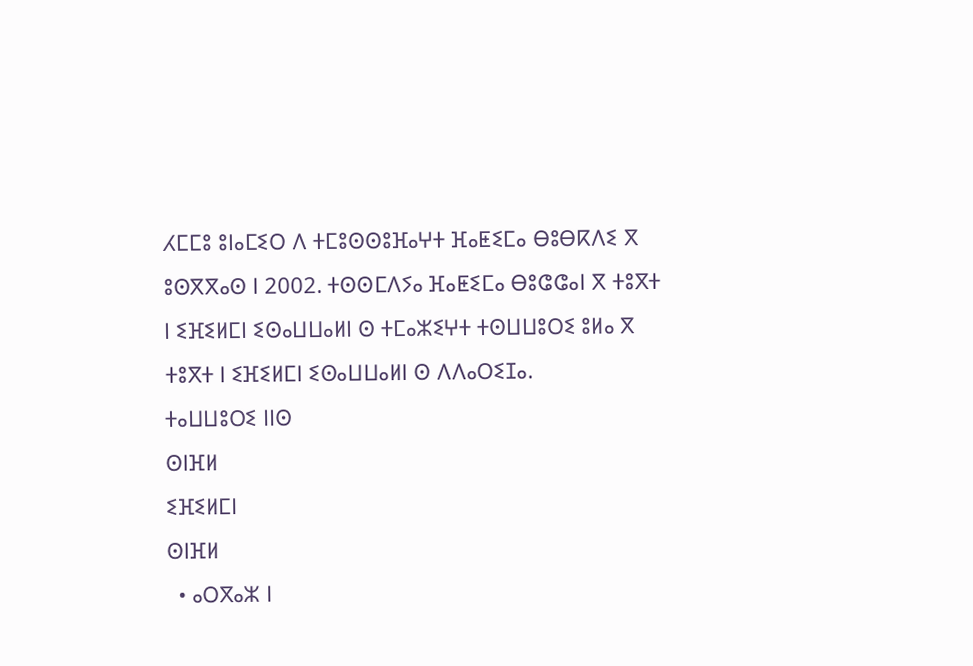ⵃⵎⵎⵓ ⵓⵏⴰⵎⵉⵔ ⴷ ⵜⵎⵓⵙⵙⵓⴼⴰⵖⵜ ⴼⴰⵟⵉⵎⴰ ⴱⵓⴱⴽⴷⵉ ⴳ ⵓⵙⴳⴳⴰⵙ ⵏ 2002. ⵜⵙⵙⵎⴷⵢⴰ ⴼⴰⵟⵉⵎⴰ ⴱⵓⵛⵛⴰⵏ ⴳ ⵜⵓⴳⵜ ⵏ ⵉⴼⵉⵍⵎⵏ ⵉⵙⴰⵡⵡⴰⵍⵏ ⵙ ⵜⵎⴰⵣⵉⵖⵜ ⵜⵙⵡⵡⵓⵔⵉ ⵓⵍⴰ ⴳ ⵜⵓⴳⵜ ⵏ ⵉⴼⵉⵍⵎⵏ ⵉⵙⴰⵡⵡⴰⵍⵏ ⵙ ⴷⴷⴰⵔⵉⵊⴰ.
ⵜⴰⵡⵡⵓⵔⵉ ⵏⵏⵙ
ⵙⵏⴼⵍ
ⵉⴼⵉⵍⵎⵏ
ⵙⵏⴼⵍ
  • ⴰⵔⴳⴰⵣ ⵏ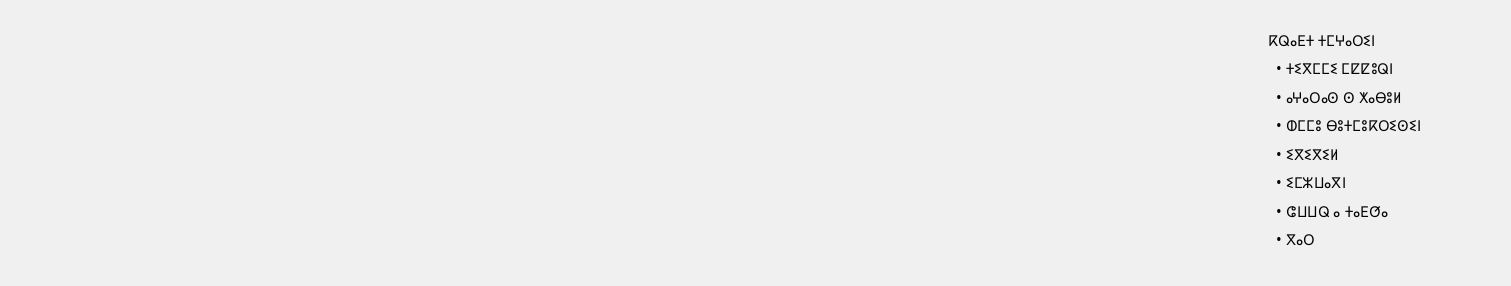ⴽⵕⴰⴹⵜ ⵜⵎⵖⴰⵔⵉⵏ
  • ⵜⵉⴳⵎⵎⵉ ⵎⵇⵇⵓⵕⵏ
  • ⴰⵖⴰⵔⴰⵙ ⵙ ⵅⴰⴱⵓⵍ
  • ⵀⵎⵎⵓ ⴱⵓⵜⵎⵓⴽⵔⵉⵙⵉⵏ
  • ⵉⴳⵉⴳⵉⵍ
  • ⵉⵎⵣⵡⴰⴳⵏ
  • ⵛⵡⵡⵕ ⴰ ⵜⴰⴹⵚⴰ
  • ⴳⴰⵔ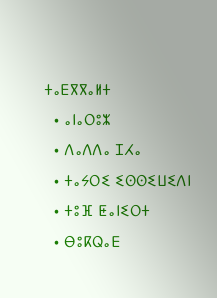ⵜⴰⴹⴳⴳⴰⵍⵜ
  • ⴰⵏⴰⵔⵓⵣ
  • ⴷⴰⴷⴷⴰ ⵊⵃⴰ
  • ⵜⴰⵢⵔⵉ ⵉⵙⵙⵉⵡⵉⴷⵏ
  • ⵜⵓⴼ ⵟⴰⵏⵉⵔⵜ
  • ⴱⵓⴽⵕⴰⴹ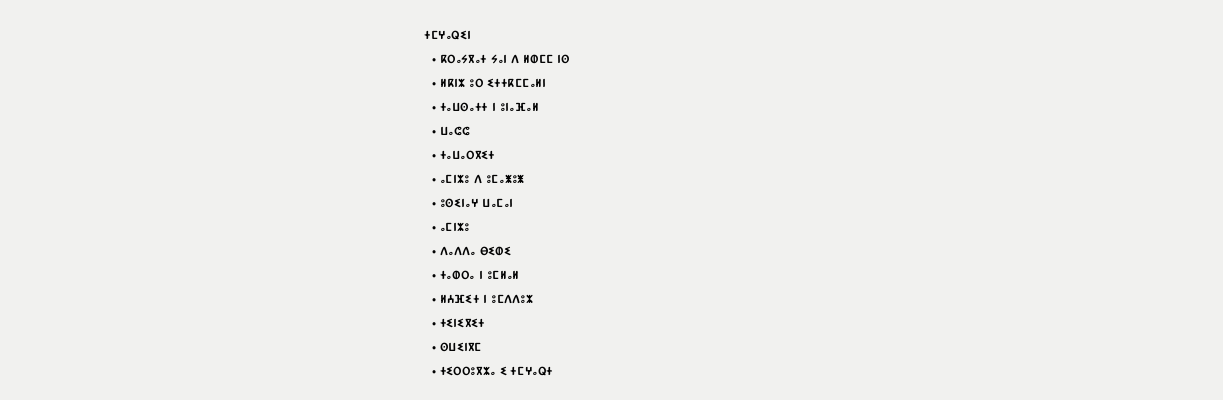ⵜⵎⵖⴰⵕⵉⵏ
  • ⴽⵔⴰⵢⴳⴰⵜ ⵢⴰⵏ ⴷ ⵍⵀⵎⵎ ⵏⵙ
  • ⵍⴽⵏⵣ ⵓⵔ ⵉⵜⵜⴽⵎⵎⴰⵍⵏ
  • ⵜⴰⵡⵙⴰⵜⵜ ⵏ ⵓⵏⴰⴼⴰⵍ
  • ⵡⴰⵛⵛ
  • ⵜⴰⵡⴰⵔⴳⵉⵜ
  • ⴰⵎⵏⵣⵓ ⴷ ⵓⵎⴰⵥⵓⵥ
  • ⵓⵙⵉⵏⴰⵖ ⵡⴰⵎⴰⵏ
  • ⴰⵎⵏⵣⵓ
  • ⴷⴰⴷⴷⴰ ⴱⵉⵀⵉ
  • ⵜⴰⵀⵔⴰ ⵏ ⵓⵎⵍⴰⵍ
  • ⵍⵄⴼⵉⵜ ⵏ ⵓⵎⴷⴷⵓⵣ
  • ⵜⵉⵏⵉⴳⵉⵜ
  • ⵙⵡⵉⵏⴳⵎ
  • ⵜⵉⵔⵔⵓⴳⵣⴰ ⵉ ⵜⵎⵖⴰⵕⵜ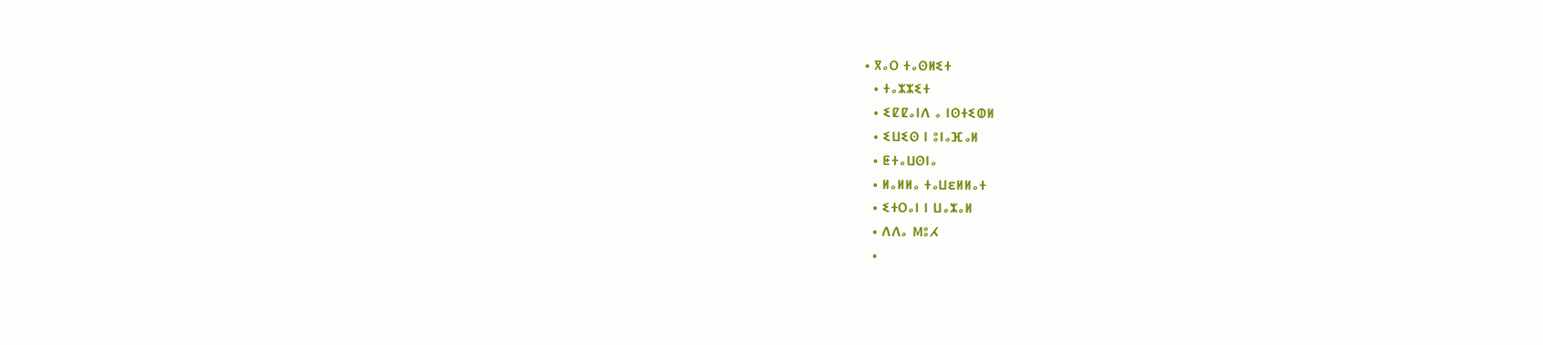• ⴳⴰⵔ ⵜⴰⵙⵍⵉⵜ
  • ⵜⴰⵣⵣⵉⵜ
  • ⵉⵇⵇⴰⵏⴷ ⴰ ⵏⵙⵜⵉⵀⵍ
  • ⵉⵡⵉⵙ ⵏ ⵓⵏⴰⴼⴰⵍ
  • ⵟⵜⴰⵡⵙⵏⴰ
  • ⵍⴰⵍⵍⴰ ⵜⴰⵡɛⵍⵍⴰⵜ
  • ⵉⵜⵔⴰⵏ ⵏ ⵡⴰⵣⴰⵍ
  • ⴷⴷⴰ Mⵓⵃ
  •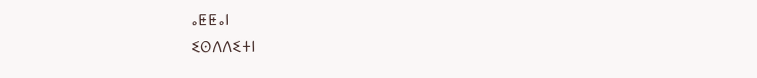ⴰⵟⵟⴰⵏ
ⵉⵙⴷⴷⵉⵜⵏ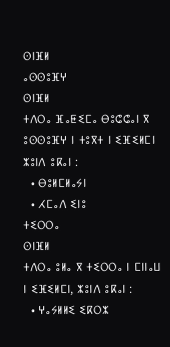ⵙⵏⴼⵍ
ⴰⵙⵙⵓⴼⵖ
ⵙⵏⴼⵍ
ⵜⴷⵔⴰ ⴼⴰⵟⵉⵎⴰ ⴱⵓⵛⵛⴰⵏ ⴳ ⵓⵙⵙⵓⴼⵖ ⵏ ⵜⵓⴳⵜ ⵏ ⵉⴼⵉⵍⵎⵏ ⵣⵓⵏⴷ ⵓⴽⴰⵏ :
  • ⴱⵓⵍⵎⵍⴰⵢⵏ
  • ⵃⵎⴰⴷ ⵉⵏⵓ
ⵜⵉⵔⵔⴰ
ⵙⵏⴼⵍ
ⵜⴷⵔⴰ ⵓⵍⴰ ⴳ ⵜⵉⵔⵔⴰ ⵏ ⵎⵏⵏⴰⵡ ⵏ ⵉⴼⵉⵍⵎⵏ, ⵣⵓⵏⴷ ⵓⴽⴰⵏ :
  • ⵖⴰⵢⵍⵍⵉ ⵉⴽⵔⵣ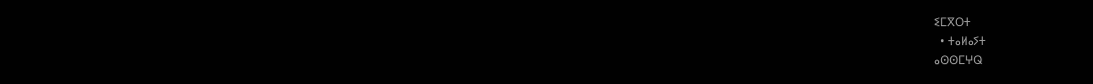ⵉⵎⴳⵔⵜ
  • ⵜⴰⵍⴰⵢⵜ
ⴰⵙⵙⵎⵖⵕ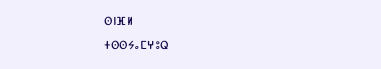ⵙⵏⴼⵍ
ⵜⵙⵙⵢⴰⵎⵖⵓⵕ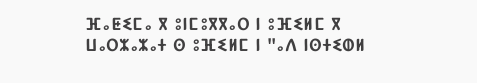ⴼⴰⵟⵉⵎⴰ ⴳ ⵓⵏⵎⵓⴳⴳⴰⵔ ⵏ ⵓⴼⵉⵍⵎ ⴳ ⵡⴰⵔⵣⴰⵣⴰⵜ ⵙ ⵓⴼⵉⵍⵎ ⵏ "ⴰⴷ ⵏⵙⵜⵉⵀⵍ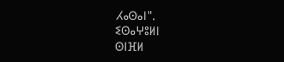ⵃⴰⵙⴰⵏ".
ⵉⵙⴰⵖⵓⵍⵏ
ⵙⵏⴼⵍ